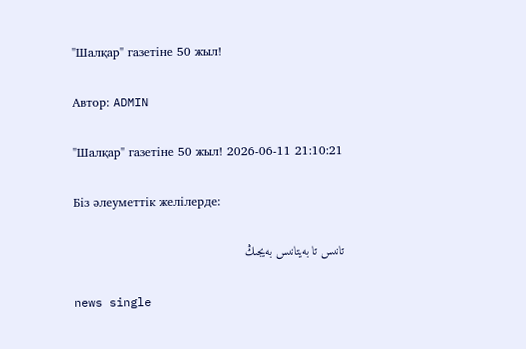"Шалқар" газетіне 50 жыл!

Автор: ADMIN

"Шалқар" газетіне 50 жыл! 2026-06-11 21:10:21

Біз әлеуметтік желілерде:

تانىس تا بەيتانىس بەيجىڭ

news single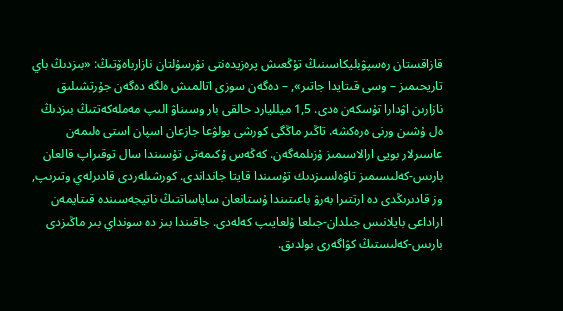قازاقستان رەسپۋبليكاسىنىڭ تۇڭعىش پرەزيدەنتى نۇرسۇلتان نازارباەۆتىڭ: «بىزدىڭ باي تاريحىمىز – وسى قىتايدا جاتىر», – دەگەن سوزى اتالمىش ەلگە دەگەن جۇرتشىلىق نازارىن اۋدارا تۇسكەن ەدى. 1,5 ميلليارد حالقى بار وسىناۋ الىپ مەملەكەتتىڭ بىزدىڭ ەل ۇشىن ورنى ەرەكشە. تاڭىر ماڭگى كورشى بولۋعا جازعان اسپان استى ەلىمەن عاسىرلار بويى ارالاسىمىز ۇزىلمەگەن. كەڭەس ۇكىمەتى تۇسىندا سال توقىراپ قالعان بارىس-كەلىسىمىز تاۋەلسىزدىك تۇسىندا قايتا جانداندى. كورشىلەردى قادىرلەي وتىرىپ, وز قادىرىڭدى دە ارتتىرا بەرۋ باعىتىندا ۇستانعان ساياساتتىڭ ناتيجەسىندە قىتايمەن اراداعى بايلانىس جىلدان-جىلعا ۇلعايىپ كەلەدى. جاقىندا بىز دە سونداي بىر ماڭىزدى بارىس-كەلىستىڭ كۋاگەرى بولدىق.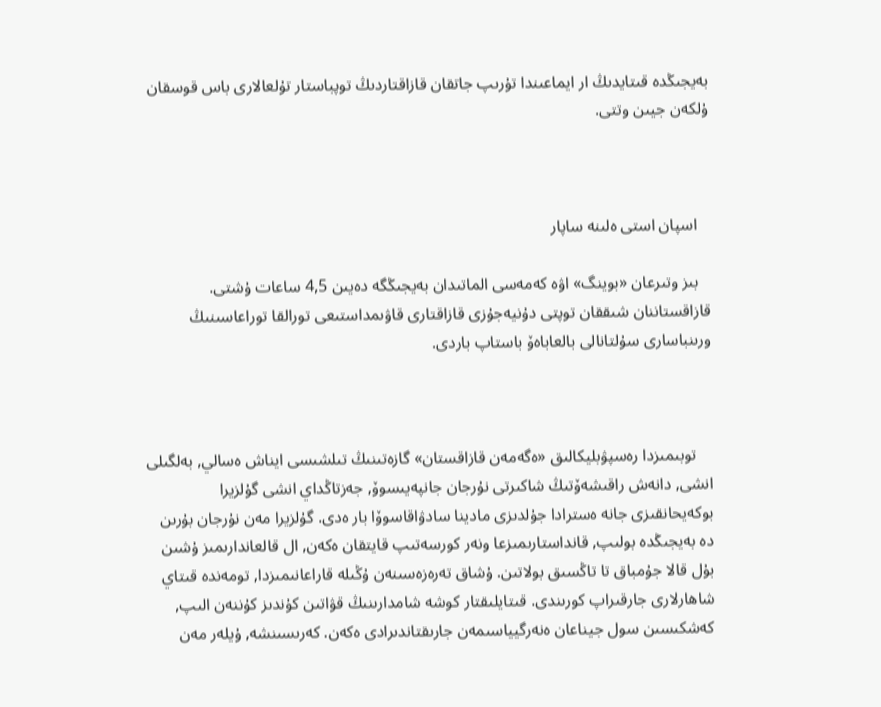بەيجىڭدە قىتايدىڭ ار ايماعىندا تۇرىپ جاتقان قازاقتاردىڭ توپباستار تۇلعالارى باس قوسقان ۇلكەن جيىن وتتى.



   اسپان استى ەلىنە ساپار

   بىز وتىرعان «بوينگ» اۋە كەمەسى الماتىدان بەيجىڭگە دەيىن 4,5 ساعات ۇشتى. قازاقستاننان شىققان توپتى دۇنيەجۇزى قازاقتارى قاۋىمداستىعى تورالقا توراعاسىنىڭ ورىنباسارى سۇلتانالى بالعاباەۆ باستاپ باردى.



    توبىمىزدا رەسپۋبليكالىق «ەگەمەن قازاقستان» گازەتىنىڭ تىلشىسى ايناش ەسالي, بەلگىلى انشى, دانەش راقىشەۆتىڭ شاكىرتى نۇرجان جانپەيىسوۆ, جەزتاڭداي انشى گۇلزيرا بوكەيحانقىزى جانە ەسترادا جۇلدىزى مادينا سادۋاقاسوۆا بار ەدى. گۇلزيرا مەن نۇرجان بۇرىن دە بەيجىڭدە بولىپ, قانداستارىمىزعا ونەر كورسەتىپ قايتقان ەكەن, ال قالعاندارىمىز ۇشىن بۇل قالا جۇمباق تا تاڭسىق بولاتىن. ۇشاق تەرەزەسىنەن ۇڭىلە قاراعانىمىزدا, تومەندە قىتاي شاھارلارى جارقىراپ كورىندى. قىتايلىقتار كوشە شامدارىنىڭ قۋاتىن كۇندىز كۇننەن الىپ, كەشكىسىن سول جيناعان ەنەرگيياسىمەن جارىقتاندىرادى ەكەن. كەرىسىنشە, ۇيلەر مەن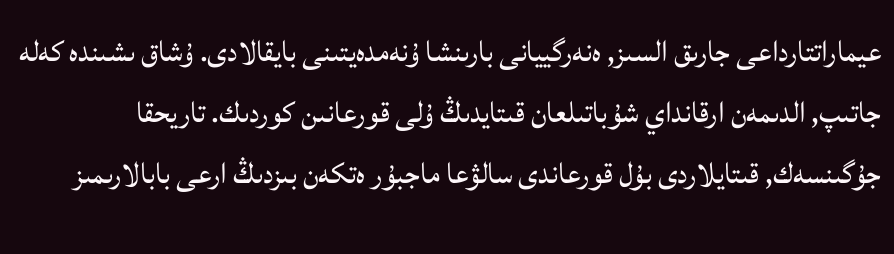عيماراتتارداعى جارىق السىز, ەنەرگييانى بارىنشا ۇنەمدەيتىنى بايقالادى. ۇشاق ىشىندە كەلە جاتىپ, الدىمەن ارقانداي شۇباتىلعان قىتايدىڭ ۇلى قورعانىن كوردىك. تاريحقا جۇگىنسەك, قىتايلاردى بۇل قورعاندى سالۋعا ماجبۇر ەتكەن بىزدىڭ ارعى بابالارىمىز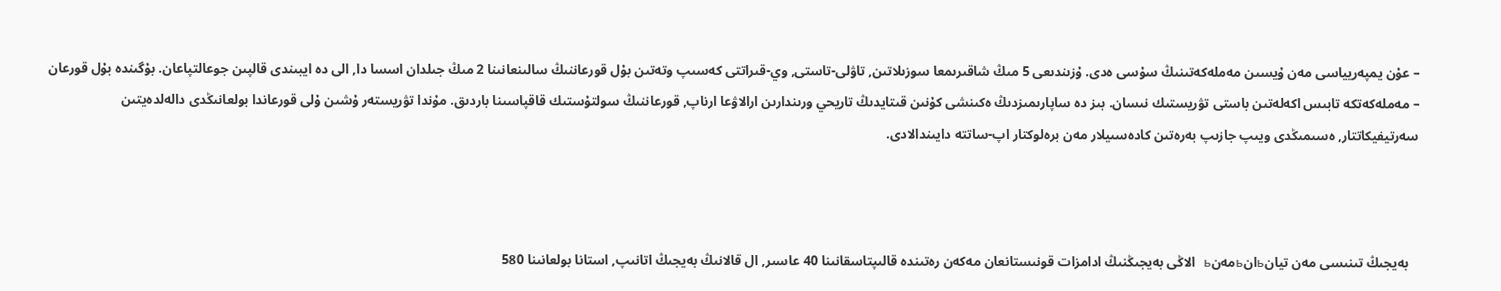– عۇن يمپەريياسى مەن ۇيسىن مەملەكەتىنىڭ سۇسى ەدى. ۇزىندىعى 5 مىڭ شاقىرىمعا سوزىلاتىن, تاۋلى-تاستى, وي-قىراتتى كەسىپ وتەتىن بۇل قورعاننىڭ سالىنعانىنا 2 مىڭ جىلدان اسسا دا, الى دە ايبىندى قالپىن جوعالتپاعان. بۇگىندە بۇل قورعان – مەملەكەتكە تابىس اكەلەتىن باستى تۋريستىك نىسان. بىز دە ساپارىمىزدىڭ ەكىنشى كۇنىن قىتايدىڭ تاريحي ورىندارىن ارالاۋعا ارناپ, قورعاننىڭ سولتۇستىك قاقپاسىنا باردىق. مۇندا تۋريستەر ۇشىن ۇلى قورعاندا بولعانىڭدى دالەلدەيتىن سەرتيفيكاتتار, ەسىمىڭدى ويىپ جازىپ بەرەتىن كادەسىيلار مەن برەلوكتار اپ-ساتتە دايىندالادى.



   بەيجىڭ تىنىسى مەن تيانьانьمەنь الاڭى بەيجىڭنىڭ ادامزات قونىستانعان مەكەن رەتىندە قالىپتاسقانىنا 40 عاسىر, ال قالانىڭ بەيجىڭ اتانىپ, استانا بولعانىنا 580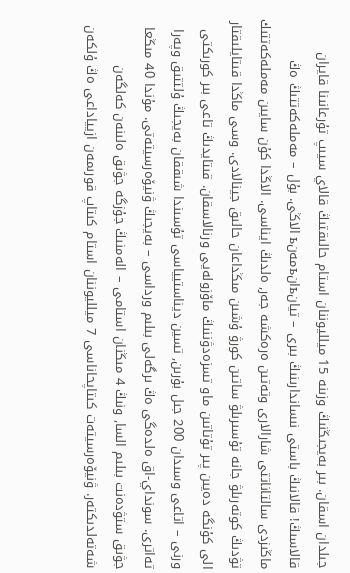جىلدان اسقان. بىر بەيجىڭنىڭ وزىنە 15 ميلليوننان استام حالىقتىڭ قالاي سيىپ تۇرعانىنا قايران قالاسىڭ! قالانىڭ باستى نىساندارىنىڭ بىرى – تيانьانьمەنь الاڭى. بۇل – مەملەكەتتىڭ ەڭ ماڭىزدى سالتاناتتى شارالارى وتەتىن ەرەكشە جەر, ەلدىڭ ايناسى. الاڭدا كۇن سايىن مەملەكەتتىك تۋدىڭ كوتەرىلۋ جانە تۇسىرىلۋ ساتىن كورۋ ۇشىن مىڭداعان حالىق جينالادى. وسى ماڭدا قىتايلىقتار الى كۇنگە دەيىن پىر تۇتاتىن ماو تسزەدۋننىڭ ماۆزولەيى ورنالاسقان. قىتايدىڭ تاعى بىر كورىكتى ورنى – اتاعى وسىدان 200 جىل بۇرىن, تسين ديناستيياسى تۇسىندا شىققان بەيجىڭ ۇلتتىق وپەرا تەاترى. سونداي-اق ەلدەگى ەڭ ىرگەلى بىلىم ورداسى – بەيجىڭ ۋنيۆەرسيتەتى. مۇندا 40 مىڭعا جۋىق ستۋدەنت بىلىم السا, ونىڭ 4 مىڭنان استامى – الەمنىڭ جۇزگە جۋىق ەلىنەن كەلگەن شەتەلدىكتەر. ۋنيۆەرسيتەت كىتاپحاناسى 7 ميلليوننان استام كىتاپ قورىمەن ازيياداعى ەڭ ۇلكەن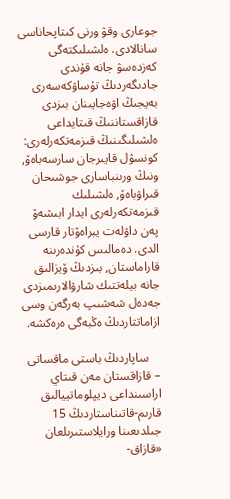جوعارى وقۋ ورنى كىتاپحاناسى سانالادى. ەلشىلىكتەگى كەزدەسۋ جانە قۇندى جادىگەردىڭ تۇساۋكەسەرى بەيجىڭ اۋەجايىنان بىزدى قازاقستاننىڭ قىتايداعى ەلشىلىگىنىڭ قىزمەتكەرلەرى: كونسۋل قايىرجان سارسەباەۆ, ونىڭ ورىنباسارى جوشىحان قىراۋباەۆ, ەلشىلىك قىزمەتكەرلەرى ايدار ابىشەۆ پەن داۋلەت يبراەۆتار قارسى الدى. دەمالىس كۇندەرىنە قاراماستان, بىزدىڭ ۆيزالىق جانە بيلەتتىك شارۋالارىمىزدى جەدەل شەشىپ بەرگەن وسى ازاماتتاردىڭ ەڭبەگى ەرەكشە.

    ساپاردىڭ باستى ماقساتى – قازاقستان مەن قىتاي اراسىنداعى ديپلوماتييالىق قارىم-قاتىناستاردىڭ 15 جىلدىعىنا ورايلاستىرىلعان «قازاق-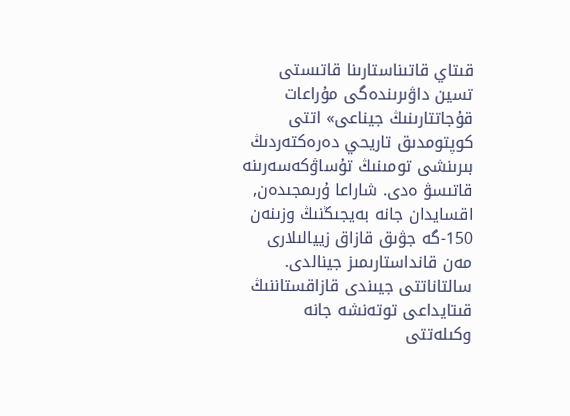قىتاي قاتىناستارىنا قاتىستى تسين داۋىرىندەگى مۇراعات قۇجاتتارىنىڭ جيناعى» اتتى كوپتومدىق تاريحي دەرەكتەردىڭ بىرىنشى تومىنىڭ تۇساۋكەسەرىنە قاتىسۋ ەدى. شاراعا ۇرىمجىدەن, اقسايدان جانە بەيجىڭنىڭ وزىنەن 150-گە جۋىق قازاق زييالىلارى مەن قانداستارىمىز جينالدى. سالتاناتتى جيىندى قازاقستاننىڭ قىتايداعى توتەنشە جانە وكىلەتتى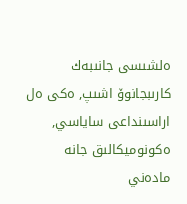ەلشىسى جانىبەك كارىبجانوۆ اشىپ, ەكى ەل اراسىنداعى ساياسي, ەكونوميكالىق جانە مادەني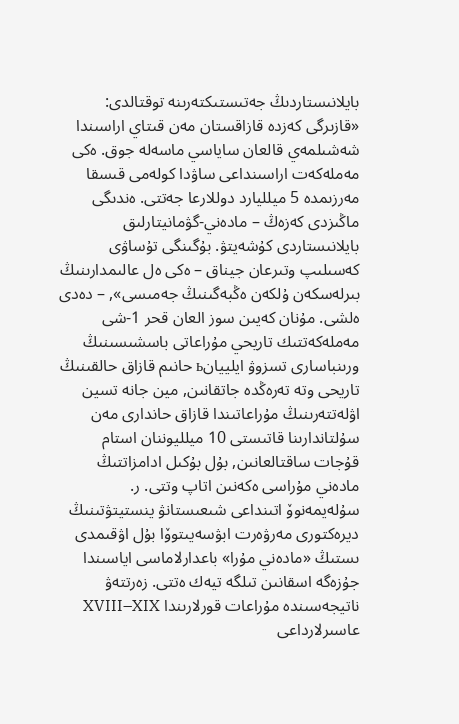بايلانىستاردىڭ جەتىستىكتەرىنە توقتالدى: «قازىرگى كەزدە قازاقستان مەن قىتاي اراسىندا شەشىلمەي قالعان ساياسي ماسەلە جوق. ەكى مەملەكەت اراسىنداعى ساۋدا كولەمى قىسقا مەرزىمدە 5 ميلليارد دوللارعا جەتتى. ەندىگى ماڭىزدى كەزەڭ – مادەني-گۋمانيتارلىق بايلانىستاردى كۇشەيتۋ. بۇگىنگى تۇساۋى كەسىلىپ وتىرعان جيناق – ەكى ەل عالىمدارىنىڭ بىرلەسكەن ۇلكەن ەڭبەگىنىڭ جەمىسى», – دەدى ەلشى. مۇنان كەيىن سوز العان قحر 1-شى مەملەكەتتىك تاريحي مۇراعاتى باسشىسىنىڭ ورىنباسارى تسزوۋ ايلييانь حانىم قازاق حالقىنىڭ تاريحى وتە تەرەڭدە جاتقانىن, مين جانە تسين اۋلەتتەرىنىڭ مۇراعاتىندا قازاق حاندارى مەن سۇلتاندارىنا قاتىستى 10 ميلليوننان استام قۇجات ساقتالعانىن, بۇل بۇكىل ادامزاتتىڭ مادەني مۇراسى ەكەنىن اتاپ وتتى. ر. سۇلەيمەنوۆ اتىنداعى شىعىستانۋ ينستيتۋتىنىڭ ديرەكتورى مەرۋەرت ابۋسەيىتوۆا بۇل اۋقىمدى ىستىڭ «مادەني مۇرا» باعدارلاماسى اياسىندا جۇزەگە اسقانىن تىلگە تيەك ەتتى. زەرتتەۋ ناتيجەسىندە مۇراعات قورلارىندا XVIII–XIX عاسىرلارداعى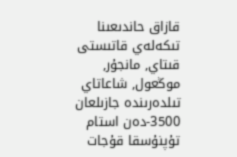قازاق حاندىعىنا تىكەلەي قاتىستى قىتاي, مانجۇر, موڭعول, شاعاتاي تىلدەرىندە جازىلعان 3500-دەن استام تۇپنۇسقا قۇجات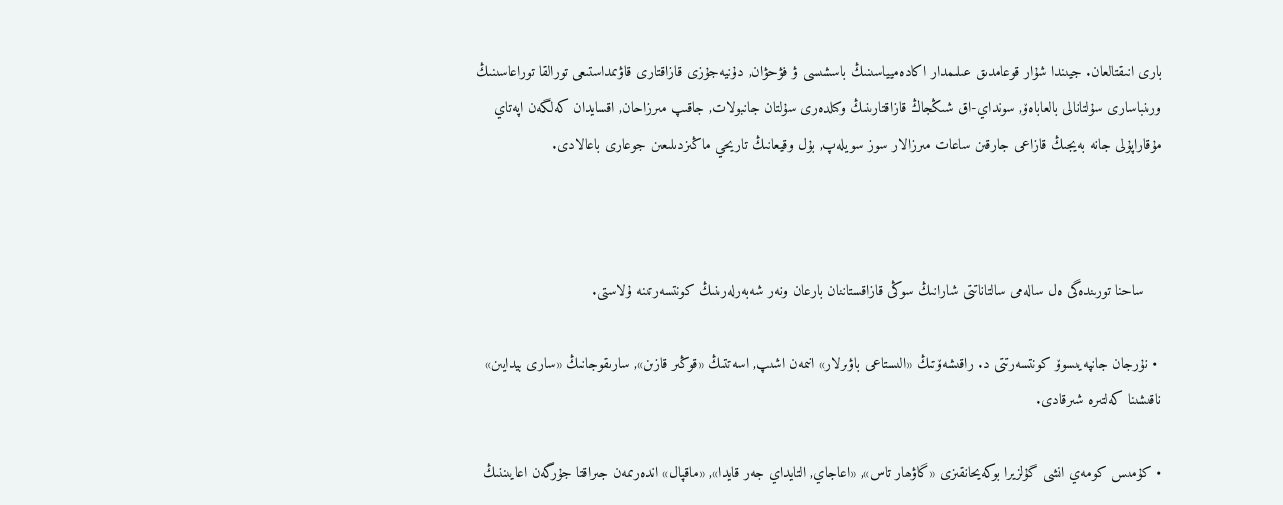بارى انىقتالعان. جيىندا شۇار قوعامدىق عىلىمدار اكادەميياسىنىڭ باسشىسى ۋ فۋحۋان, دۇنيەجۇزى قازاقتارى قاۋىمداستىعى تورالقا توراعاسىنىڭ ورىنباسارى سۇلتانالى بالعاباەۆ, سونداي-اق شىڭجاڭ قازاقتارىنىڭ وكىلدەرى سۇلتان جانبولات, جاقىپ مىرزاحان, اقسايدان كەلگەن اپەتاي مۇقاراپۇلى جانە بەيجىڭ قازاعى جارقىن ساعات مىرزالار سوز سويلەپ, بۇل وقيعانىڭ تاريحي ماڭىزدىلىعىن جوعارى باعالادى.



    ساحنا تورىندەگى ەل سالەمى سالتاناتتى شارانىڭ سوڭى قازاقستاننان بارعان ونەر شەبەرلەرىنىڭ كونتسەرتىنە ۇلاستى.

 • نۇرجان جانپەيىسوۆ كونتسەرتتى د. راقىشەۆتىڭ «الىستاعى باۋىرلار» انىمەن اشىپ, اسەتتىڭ «قوڭىر قازىن», سارىقوجانىڭ «سارى بيدايىن» ناقىشىنا كەلتىرە شىرقادى.

• كۇمىس كومەي انشى گۇلزيرا بوكەيحانقىزى «گاۋھار تاس», «اعاجاي, التايداي جەر قايدا», «ماقپال» اندەرىمەن جىراقتا جۇرگەن اعايىننىڭ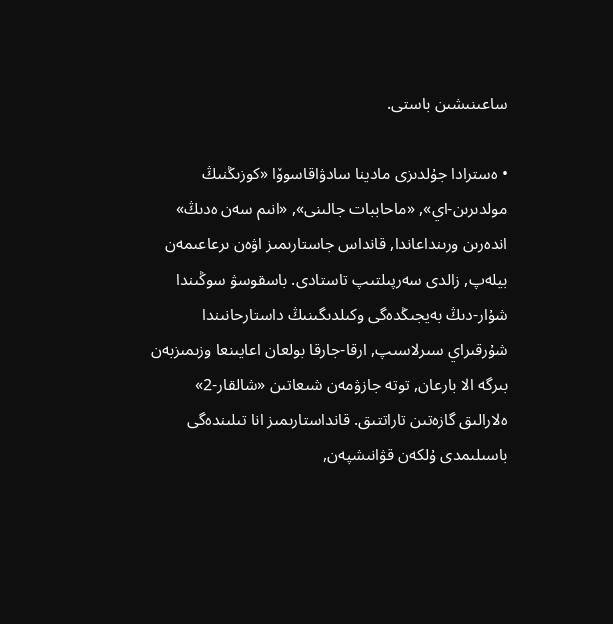ساعىنىشىن باستى.

• ەسترادا جۇلدىزى مادينا سادۋاقاسوۆا «كوزىڭنىڭ مولدىرىن-اي», «ماحاببات جالىنى», «انىم سەن ەدىڭ» اندەرىن ورىنداعاندا, قانداس جاستارىمىز اۋەن ىرعاعىمەن بيلەپ, زالدى سەرپىلتىپ تاستادى. باسقوسۋ سوڭىندا شۇار-دىڭ بەيجىڭدەگى وكىلدىگىنىڭ داستارحانىندا شۇرقىراي سىرلاسىپ, ارقا-جارقا بولعان اعايىنعا وزىمىزبەن بىرگە الا بارعان, توتە جازۋمەن شىعاتىن «شالقار-2» ەلارالىق گازەتىن تاراتتىق. قانداستارىمىز انا تىلىندەگى باسىلىمدى ۇلكەن قۋانىشپەن,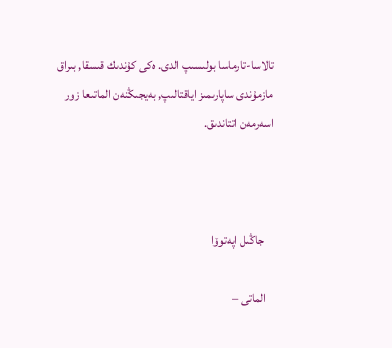تالاسا-تارماسا بولىسىپ الدى. ەكى كۇندىك قىسقا, بىراق مازمۇندى ساپارىمىز اياقتالىپ, بەيجىڭنەن الماتىعا زور اسەرمەن اتتاندىق.



    جاڭىل اپەتوۆا

   الماتى –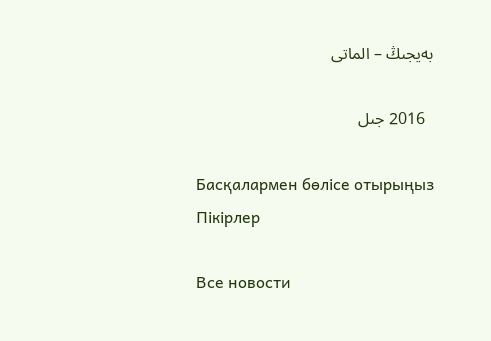بەيجىڭ – الماتى

  2016 جىل

Басқалармен бөлісе отырыңыз
Пікірлер

Все новости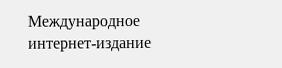Международное интернет-издание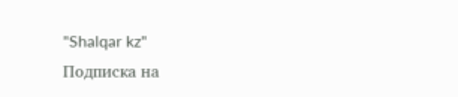"Shalqar kz"
Подписка на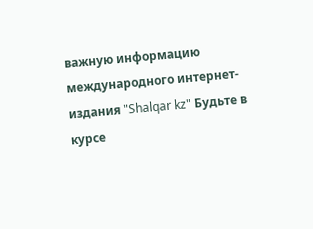важную информацию международного интернет-издания "Shalqar kz" Будьте в курсе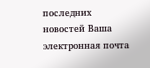последних новостей Ваша электронная почта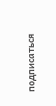подписаться